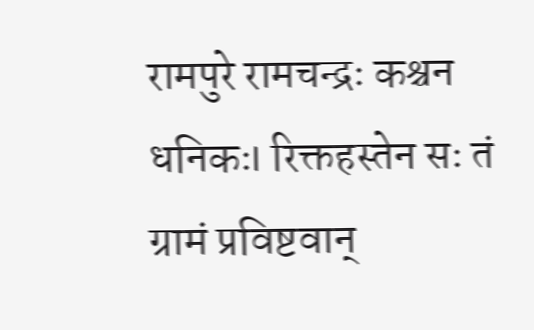रामपुरे रामचन्द्रः कश्चन धनिकः। रिक्तहस्तेन सः तं ग्रामं प्रविष्टवान्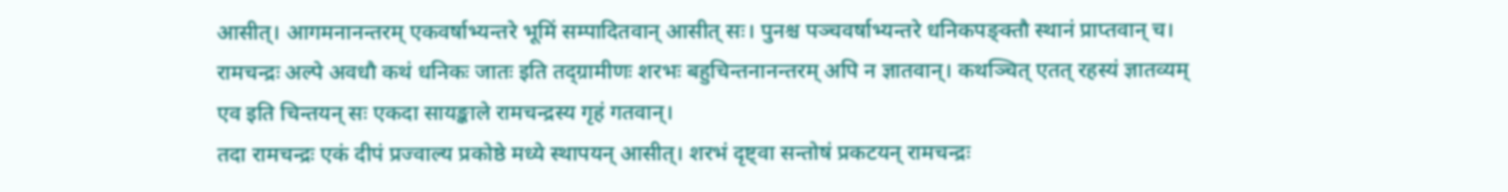आसीत्। आगमनानन्तरम् एकवर्षाभ्यन्तरे भूमिं सम्पादितवान् आसीत् सः। पुनश्च पञ्चवर्षाभ्यन्तरे धनिकपङ्क्तौ स्थानं प्राप्तवान् च। रामचन्द्रः अल्पे अवधौ कथं धनिकः जातः इति तद्ग्रामीणः शरभः बहुचिन्तनानन्तरम् अपि न ज्ञातवान्। कथञ्चित् एतत् रहस्यं ज्ञातव्यम् एव इति चिन्तयन् सः एकदा सायङ्काले रामचन्द्रस्य गृहं गतवान्।
तदा रामचन्द्रः एकं दीपं प्रज्वाल्य प्रकोष्ठे मध्ये स्थापयन् आसीत्। शरभं दृष्ट्वा सन्तोषं प्रकटयन् रामचन्द्रः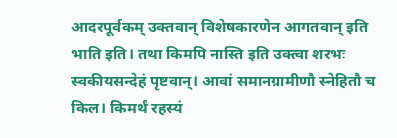आदरपूर्वकम् उक्तवान् विशेषकारणेन आगतवान् इति भाति इति। तथा किमपि नास्ति इति उक्त्वा शरभः स्वकीयसन्देहं पृष्टवान्। आवां समानग्रामीणौ स्नेहितौ च किल। किमर्थं रहस्यं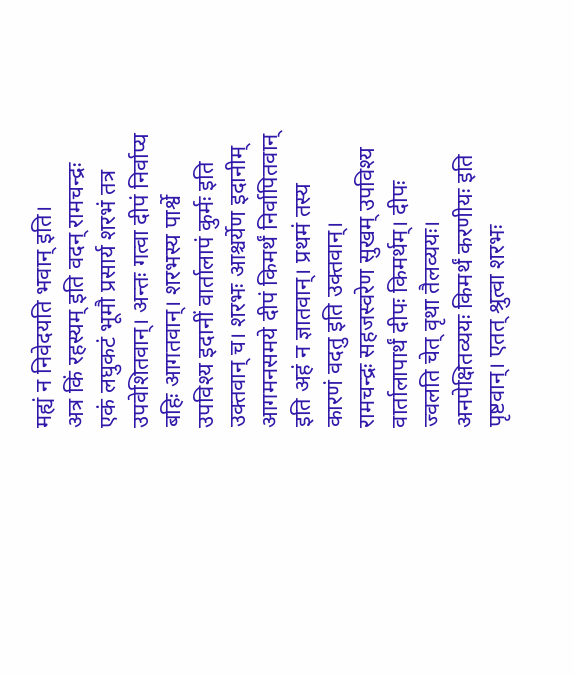मह्यं न निवेदयति भवान् इति।
अत्र किं रहस्यम् इति वदन् रामचन्द्रः एकं लघुकटं भूमौ प्रसार्य शरभं तत्र उपवेशितवान्। अन्तः गत्वा दीपं निर्वाप्य बहिः आगतवान्। शरभस्य पार्श्वे उपविश्य इदानीं वार्तालापं कुर्मः इति उक्तवान् च। शरभः आश्चर्येण इदानीम् आगमनसमये दीपं किमर्थं निर्वापितवान् इति अहं न ज्ञातवान्। प्रथमं तस्य कारणं वदतु इति उक्तवान्।
रामचन्द्रः सहजस्वरेण सुखम् उपविश्य वार्तालापार्थं दीपः किमर्थम्। दीपः ज्वलति चेत् वृथा तैलव्ययः। अनपेक्षितव्ययः किमर्थं करणीयः इति पृष्टवान्। एतत् श्रुत्वा शरभः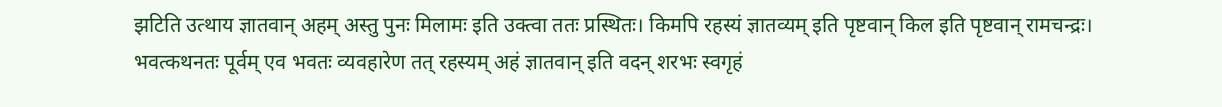झटिति उत्थाय ज्ञातवान् अहम् अस्तु पुनः मिलामः इति उक्त्वा ततः प्रस्थितः। किमपि रहस्यं ज्ञातव्यम् इति पृष्टवान् किल इति पृष्टवान् रामचन्द्रः। भवत्कथनतः पूर्वम् एव भवतः व्यवहारेण तत् रहस्यम् अहं ज्ञातवान् इति वदन् शरभः स्वगृहं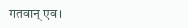गतवान् एव।